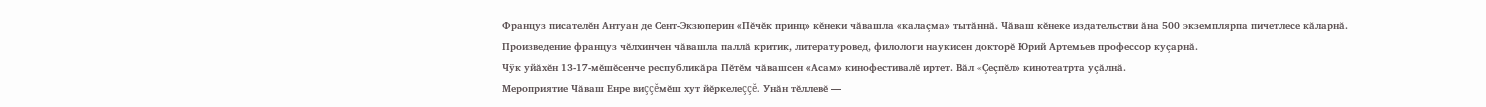Француз писателĕн Антуан де Сент-Экзюперин «Пĕчĕк принц» кĕнеки чăвашла «калаçма» тытăннă. Чăваш кĕнеке издательстви ăна 500 экземплярпа пичетлесе кăларнă.
Произведение француз чĕлхинчен чăвашла паллă критик, литературовед, филологи наукисен докторĕ Юрий Артемьев профессор куçарнă.
Чÿк уйăхĕн 13-17-мĕшĕсенче республикăра Пĕтĕм чăвашсен «Асам» кинофестивалĕ иртет. Вăл «Çеçпĕл» кинотеатрта уçăлнă.
Мероприятие Чăваш Енре виççĕмĕш хут йĕркелеççĕ. Унăн тĕллевĕ —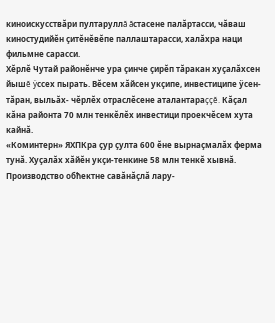киноискусствăри пултаруллă ăстасене палăртасси, чăваш киностудийĕн çитĕнĕвĕпе паллаштарасси, халăхра наци фильмне сарасси.
Хĕрлĕ Чутай районĕнче ура çинче çирĕп тăракан хуçалăхсен йышĕ ÿссех пырать. Вĕсем хăйсен укçипе, инвестиципе ÿсен-тăран, выльăх- чĕрлĕх отраслĕсене аталантараççĕ. Кăçал кăна районта 70 млн тенкĕлĕх инвестици проекчĕсем хута кайнă.
«Коминтерн» ЯХПКра çур çулта 600 ĕне вырнаçмалăх ферма тунă. Хуçалăх хăйĕн укçи-тенкине 58 млн тенкĕ хывнă. Производство обћектне савăнăçлă лару-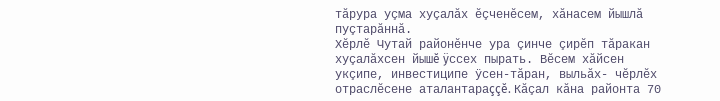тăрура уçма хуçалăх ĕçченĕсем, хăнасем йышлă пуçтарăннă.
Хĕрлĕ Чутай районĕнче ура çинче çирĕп тăракан хуçалăхсен йышĕ ÿссех пырать. Вĕсем хăйсен укçипе, инвестиципе ÿсен-тăран, выльăх- чĕрлĕх отраслĕсене аталантараççĕ. Кăçал кăна районта 70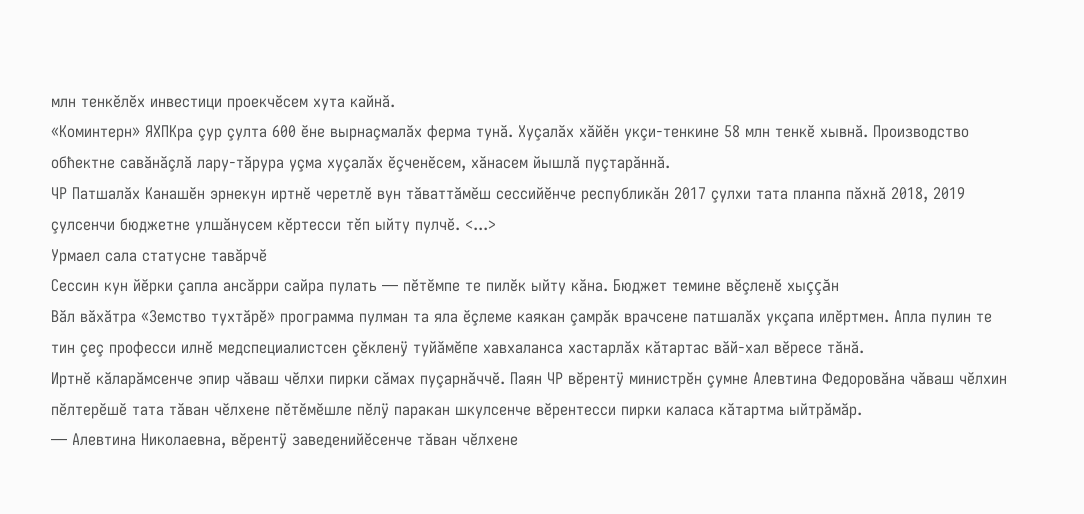млн тенкĕлĕх инвестици проекчĕсем хута кайнă.
«Коминтерн» ЯХПКра çур çулта 600 ĕне вырнаçмалăх ферма тунă. Хуçалăх хăйĕн укçи-тенкине 58 млн тенкĕ хывнă. Производство обћектне савăнăçлă лару-тăрура уçма хуçалăх ĕçченĕсем, хăнасем йышлă пуçтарăннă.
ЧР Патшалăх Канашĕн эрнекун иртнĕ черетлĕ вун тăваттăмĕш сессийĕнче республикăн 2017 çулхи тата планпа пăхнă 2018, 2019 çулсенчи бюджетне улшăнусем кĕртесси тĕп ыйту пулчĕ. <...>
Урмаел сала статусне тавăрчĕ
Сессин кун йĕрки çапла ансăрри сайра пулать — пĕтĕмпе те пилĕк ыйту кăна. Бюджет темине вĕçленĕ хыççăн
Вăл вăхăтра «Земство тухтăрĕ» программа пулман та яла ĕçлеме каякан çамрăк врачсене патшалăх укçапа илĕртмен. Апла пулин те тин çеç професси илнĕ медспециалистсен çĕкленÿ туйăмĕпе хавхаланса хастарлăх кăтартас вăй-хал вĕресе тăнă.
Иртнĕ кăларăмсенче эпир чăваш чĕлхи пирки сăмах пуçарнăччĕ. Паян ЧР вĕрентÿ министрĕн çумне Алевтина Федоровăна чăваш чĕлхин пĕлтерĕшĕ тата тăван чĕлхене пĕтĕмĕшле пĕлÿ паракан шкулсенче вĕрентесси пирки каласа кăтартма ыйтрăмăр.
— Алевтина Николаевна, вĕрентÿ заведенийĕсенче тăван чĕлхене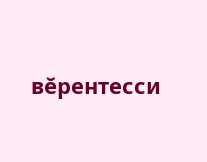вĕрентесси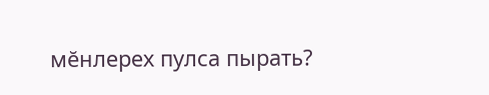мĕнлерех пулса пырать?